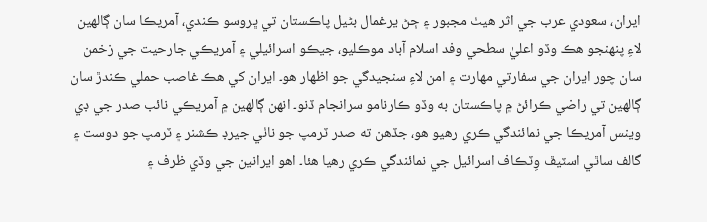ايران، سعودي عرب جي اثر هيٺ مجبور ۽ ڄڻ يرغمال بڻيل پاڪستان تي ڀروسو ڪندي، آمريڪا سان ڳالهين لاءِ پنهنجو هڪ وڏو اعليٰ سطحي وفد اسلام آباد موڪليو، جيڪو اسرائيلي ۽ آمريڪي جارحيت جي زخمن سان چور ايران جي سفارتي مهارت ۽ امن لاءِ سنجيدگي جو اظهار هو۔ ايران کي هڪ غاصب حملي ڪندڙ سان ڳالهين تي راضي ڪرائڻ ۾ پاڪستان به وڏو ڪارنامو سرانجام ڏنو۔ انهن ڳالهين ۾ آمريڪي نائب صدر جي ڊي وينس آمريڪا جي نمائندگي ڪري رهيو هو، جڏهن ته صدر ٽرمپ جو ناٺي جيرڊ ڪشنر ۽ ٽرمپ جو دوست ۽ گالف ساٿي اسٽيڦ وِٽڪاف اسرائيل جي نمائندگي ڪري رهيا هئا۔ اهو ايرانين جي وڏي ظرف ۽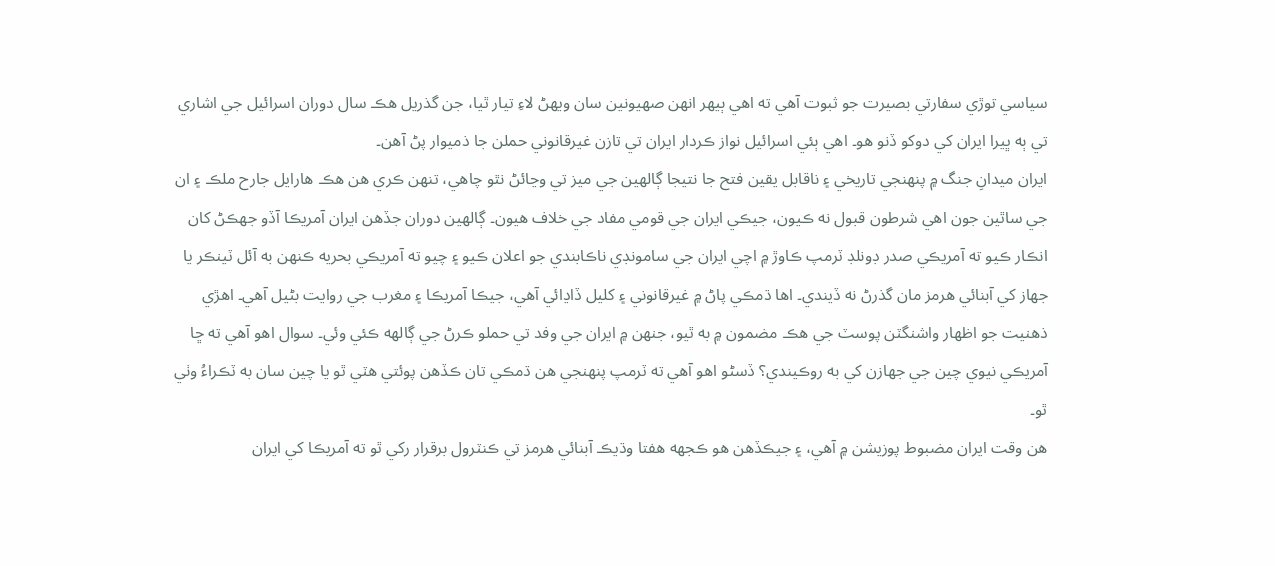سياسي توڙي سفارتي بصيرت جو ثبوت آهي ته اهي ٻيهر انهن صهيونين سان ويهڻ لاءِ تيار ٿيا، جن گذريل هڪ سال دوران اسرائيل جي اشاري تي ٻه ڀيرا ايران کي دوکو ڏنو هو۔ اهي ٻئي اسرائيل نواز ڪردار ايران تي تازن غيرقانوني حملن جا ذميوار پڻ آهن۔
ايران ميدانِ جنگ ۾ پنهنجي تاريخي ۽ ناقابل يقين فتح جا نتيجا ڳالهين جي ميز تي وڃائڻ نٿو چاهي، تنهن ڪري هن هڪ هارايل جارح ملڪ ۽ ان جي ساٿين جون اهي شرطون قبول نه ڪيون، جيڪي ايران جي قومي مفاد جي خلاف هيون۔ ڳالهين دوران جڏهن ايران آمريڪا آڏو جهڪڻ کان انڪار ڪيو ته آمريڪي صدر ڊونلڊ ٽرمپ ڪاوڙ ۾ اچي ايران جي سامونڊي ناڪابندي جو اعلان ڪيو ۽ چيو ته آمريڪي بحريه ڪنهن به آئل ٽينڪر يا جهاز کي آبنائي هرمز مان گذرڻ نه ڏيندي۔ اها ڌمڪي پاڻ ۾ غيرقانوني ۽ کليل ڏاڍائي آهي، جيڪا آمريڪا ۽ مغرب جي روايت بڻيل آهي۔ اهڙي ذهنيت جو اظهار واشنگٽن پوسٽ جي هڪ مضمون ۾ به ٿيو، جنهن ۾ ايران جي وفد تي حملو ڪرڻ جي ڳالهه ڪئي وئي۔ سوال اهو آهي ته ڇا آمريڪي نيوي چين جي جهازن کي به روڪيندي؟ ڏسڻو اهو آهي ته ٽرمپ پنهنجي هن ڌمڪي تان ڪڏهن پوئتي هٽي ٿو يا چين سان به ٽڪراءُ وٺي ٿو۔
هن وقت ايران مضبوط پوزيشن ۾ آهي، ۽ جيڪڏهن هو ڪجهه هفتا وڌيڪ آبنائي هرمز تي ڪنٽرول برقرار رکي ٿو ته آمريڪا کي ايران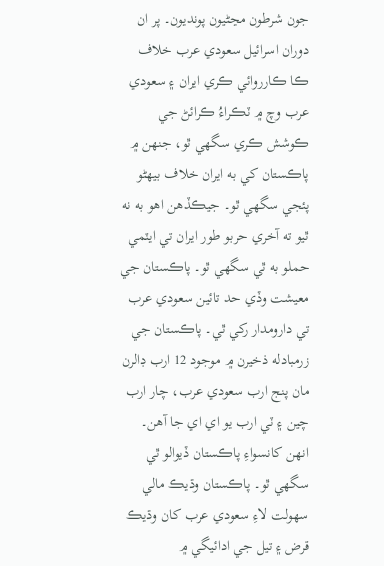جون شرطون مڃڻيون پونديون۔ پر ان دوران اسرائيل سعودي عرب خلاف ڪا ڪارروائي ڪري ايران ۽ سعودي عرب وچ ۾ ٽڪراءُ ڪرائڻ جي ڪوشش ڪري سگهي ٿو، جنهن ۾ پاڪستان کي به ايران خلاف بيهڻو پئجي سگهي ٿو۔ جيڪڏهن اهو به نه ٿيو ته آخري حربو طور ايران تي ايٽمي حملو به ٿي سگهي ٿو۔ پاڪستان جي معيشت وڏي حد تائين سعودي عرب تي دارومدار رکي ٿي۔ پاڪستان جي زرمبادله ذخيرن ۾ موجود 12 ارب ڊالرن مان پنج ارب سعودي عرب، چار ارب چين ۽ ٽي ارب يو اي اي جا آهن۔ انهن کانسواءِ پاڪستان ڏيوالو ٿي سگهي ٿو۔ پاڪستان وڌيڪ مالي سهولت لاءِ سعودي عرب کان وڌيڪ قرض ۽ تيل جي ادائيگي ۾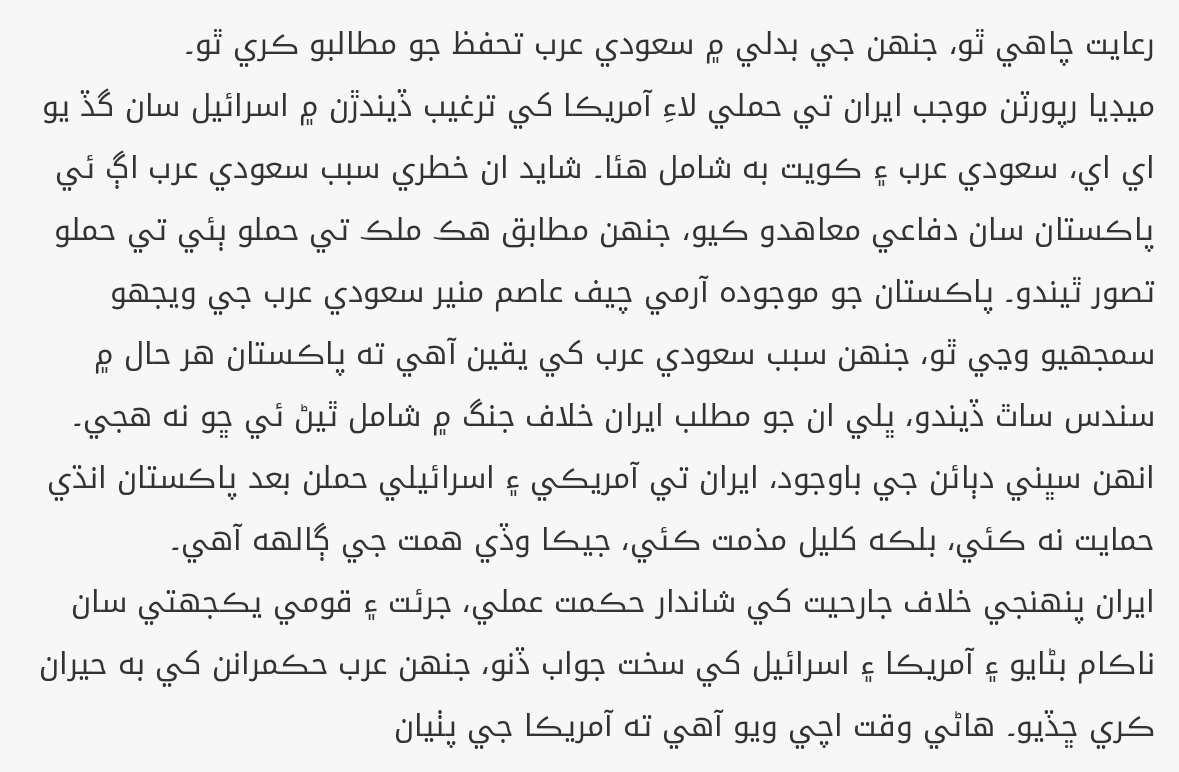رعايت چاهي ٿو، جنهن جي بدلي ۾ سعودي عرب تحفظ جو مطالبو ڪري ٿو۔
ميڊيا رپورٽن موجب ايران تي حملي لاءِ آمريڪا کي ترغيب ڏيندڙن ۾ اسرائيل سان گڏ يو اي اي، سعودي عرب ۽ ڪويت به شامل هئا۔ شايد ان خطري سبب سعودي عرب اڳ ئي پاڪستان سان دفاعي معاهدو ڪيو، جنهن مطابق هڪ ملڪ تي حملو ٻئي تي حملو تصور ٿيندو۔ پاڪستان جو موجوده آرمي چيف عاصم منير سعودي عرب جي ويجهو سمجهيو وڃي ٿو، جنهن سبب سعودي عرب کي يقين آهي ته پاڪستان هر حال ۾ سندس ساٿ ڏيندو، ڀلي ان جو مطلب ايران خلاف جنگ ۾ شامل ٿيڻ ئي ڇو نه هجي۔ انهن سڀني دٻائن جي باوجود، ايران تي آمريڪي ۽ اسرائيلي حملن بعد پاڪستان انڌي حمايت نه ڪئي، بلڪه کليل مذمت ڪئي، جيڪا وڏي همت جي ڳالهه آهي۔
ايران پنهنجي خلاف جارحيت کي شاندار حڪمت عملي، جرئت ۽ قومي يڪجهتي سان ناڪام بڻايو ۽ آمريڪا ۽ اسرائيل کي سخت جواب ڏنو، جنهن عرب حڪمرانن کي به حيران ڪري ڇڏيو۔ هاڻي وقت اچي ويو آهي ته آمريڪا جي پٺيان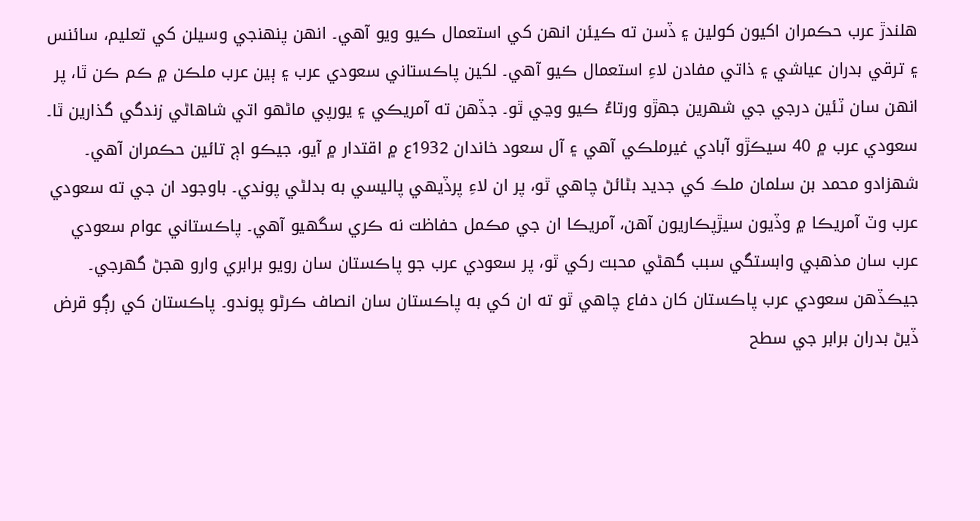هلندڙ عرب حڪمران اکيون کولين ۽ ڏسن ته ڪيئن انهن کي استعمال ڪيو ويو آهي۔ انهن پنهنجي وسيلن کي تعليم، سائنس ۽ ترقي بدران عياشي ۽ ذاتي مفادن لاءِ استعمال ڪيو آهي۔ لکين پاڪستاني سعودي عرب ۽ ٻين عرب ملڪن ۾ ڪم ڪن ٿا، پر انهن سان ٽئين درجي جي شهرين جهڙو ورتاءُ ڪيو وڃي ٿو۔ جڏهن ته آمريڪي ۽ يورپي ماڻهو اتي شاهاڻي زندگي گذارين ٿا۔
سعودي عرب ۾ 40 سيڪڙو آبادي غيرملڪي آهي ۽ آل سعود خاندان 1932ع ۾ اقتدار ۾ آيو، جيڪو اڄ تائين حڪمران آهي۔ شهزادو محمد بن سلمان ملڪ کي جديد بڻائڻ چاهي ٿو، پر ان لاءِ پرڏيهي پاليسي به بدلڻي پوندي۔ باوجود ان جي ته سعودي عرب وٽ آمريڪا ۾ وڏيون سيڙپڪاريون آهن، آمريڪا ان جي مڪمل حفاظت نه ڪري سگهيو آهي۔ پاڪستاني عوام سعودي عرب سان مذهبي وابستگي سبب گهڻي محبت رکي ٿو، پر سعودي عرب جو پاڪستان سان رويو برابري وارو هجڻ گهرجي۔
جيڪڏهن سعودي عرب پاڪستان کان دفاع چاهي ٿو ته ان کي به پاڪستان سان انصاف ڪرڻو پوندو۔ پاڪستان کي رڳو قرض ڏيڻ بدران برابر جي سطح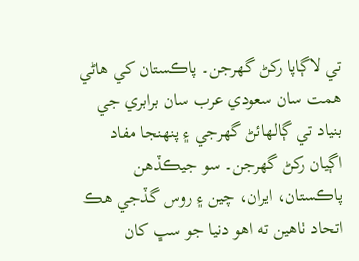تي لاڳاپا رکڻ گهرجن۔ پاڪستان کي هاڻي همت سان سعودي عرب سان برابري جي بنياد تي ڳالهائڻ گهرجي ۽ پنهنجا مفاد اڳيان رکڻ گهرجن۔ سو جيڪڏهن پاڪستان، ايران، چين ۽ روس گڏجي هڪ اتحاد ٺاهين ته اهو دنيا جو سڀ کان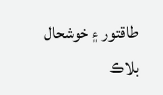طاقتور ۽ خوشحال بلاڪ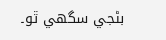بڻجي سگهي ٿو۔